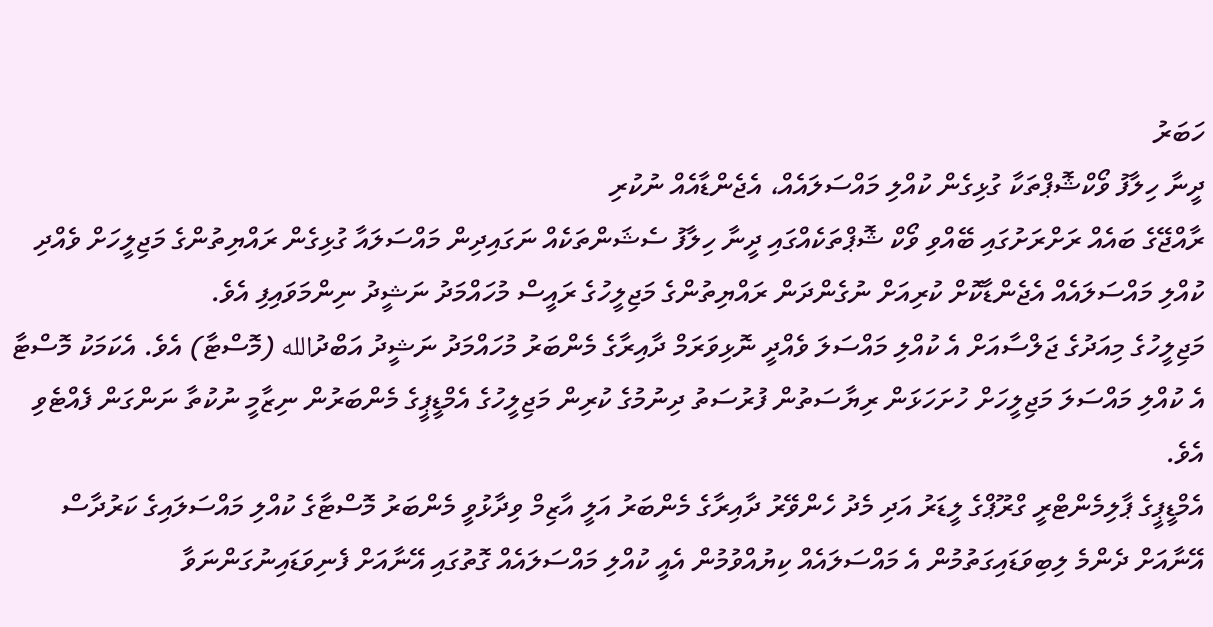ހަބަރު
ދީނާ ހިލާފު ވޯކްޝޮޕްތަކާ ގުޅިގެން ކުއްލި މައްސަލައެއް، އެޖެންޑާއެއް ނުކުރި
ރާއްޖޭގެ ބައެއް ރަށްރަށުގައި ބޭއްވި ވޯކް ޝޮޕްތަކެއްގައި ދީނާ ހިލާފު ސެޝަންތަކެއް ނަގައިދިން މައްސަލައާ ގުޅިގެން ރައްޔިތުންގެ މަޖިލީހަށް ވެއްދި ކުއްލި މައްސަލައެއް އެޖެންޑާކޮށް ކުރިއަށް ނުގެންދަން ރައްޔިތުންގެ މަޖިލީހުގެ ރައީސް މުހައްމަދު ނަޝީދު ނިންމަވައިފި އެވެ.
މަޖިލީހުގެ މިއަދުގެ ޖަލްސާއަށް އެ ކުއްލި މައްސަލަ ވެއްދީ ނޮޅިވަރަމް ދާއިރާގެ މެންބަރު މުހައްމަދު ނަޝީދު އަބްދުالله (މޮސްޓާ) އެވެ. އެކަމަކު މޮސްޓާ އެ ކުއްލި މައްސަލަ މަޖިލީހަށް ހުށަހަޅަން ރިޔާސަތުން ފުރުސަތު ދިނުމުގެ ކުރިން މަޖިލީހުގެ އެމްޑީޕީގެ މެންބަރުން ނިޒާމީ ނުކުތާ ނަންގަން ފެއްޓެވި އެވެ.
އެމްޑީޕީގެ ޕާލިމެންޓްރީ ގްރޫޕްގެ ލީޑަރު އަދި މެދު ހެންވޭރު ދާއިރާގެ މެންބަރު އަލީ އާޒިމް ވިދާޅުވީ މެންބަރު މޮސްޓާގެ ކުއްލި މައްސަލައިގެ ކަރުދާސް އޭނާއަށް ދެންމެ ލިބިވަޑައިގަތުމުން އެ މައްސަލައެއް ކިޔުއްވުމުން އެއީ ކުއްލި މައްސަލައެއް ގޮތުގައި އޭނާއަށް ފެނިވަޑައިނުގަންނަވާ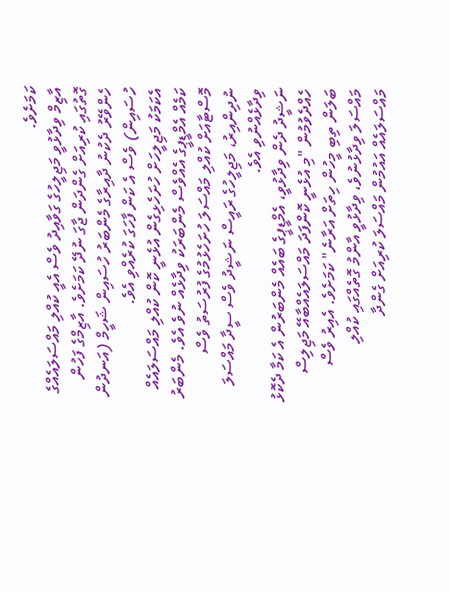ކަމަށެވެ.
އާޒިމް ވިދާޅުވީ މަޖިލީހުގެ ގަވާއިދު ވެސް އެއީ ކުއްލި މައްސަލައެއްގެ ގޮތުގައި ކުރިއަށް ގެންދަން ޖާގަ ނުދޭ ކަމަށެވެ. އާޒިމްގެ ފަހުން ހެންވޭރު ދެކުނު ދާއިރާގެ މެންބަރު ހުސައިން ޝަހީމް (އަނދުން ހުސައިން) ވެސް އެ ކަން ފާހަގަ ކުރެއްވި އެވެ.
އެކަމަކު މަޖިލީހަށް ހުށަހެޅިގެން އުޅެނީ ކޮން ކުއްލި މައްސަލައެއް ކަމެއް އެމްޑީޕީގެ އެއްވެސް މެންބަރަކު ވިދާޅެއް ނުވެ އެވެ. މެންބަރު މޮސްޓާއަށް ކުއްލި މައްސަލަ ހުށަހެޅުމުގެ ފުރުސަތު ވެސް ނުދިންއިރު، މަޖިލީހުގެ ރައީސް ނަޝީދު ވެސް ސީދާ މައްސަލަ ވިދާޅެއްނުވި އެވެ.
ނަޝީދު ދެން ވިދާޅުވީ، އެމްޑީޕީގެ ބައެއް މެންބަރުން އެ ކަމާ ދެކޮޅު ހެއްދެވުމުން "މި އުޅެނީ ކޮންފަދަ މައްސަލައެއްބާއޭ މަޖިލިސް ބަލަން ތިބި މީހުން ހިތަށް އަރާނެ" ކަމަށެވެ. އެއިރު ވެސް މައްސަލަ ވިދާޅުނުވެ، ވިދާޅުވީ އާންމު ގޮތެއްގައި ކުއްލި މައްސަލައެއް އައުމުން މައްސަލަ ކުރިއަށް ގެންދާ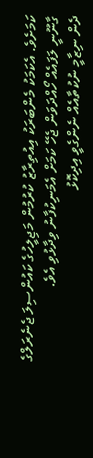ކަމަށެވެ. އެކަމަކު މެންބަރަކު އިއުތިރާޒު ކުރުމުން މަޖިލީހުގެ ކައުންސިލަ ޖެނެރަލްގެ ގާނޫނީ ލަފައެއް ހޯއްދަވަން ޖެހޭ ކަމަށް އެމަނިކުފާނު ވިދާޅުވި އެވެ.
ދެން ނިޒާމީ ނުކުތާއެއް ނެންގެވީ އިދިކޮޅު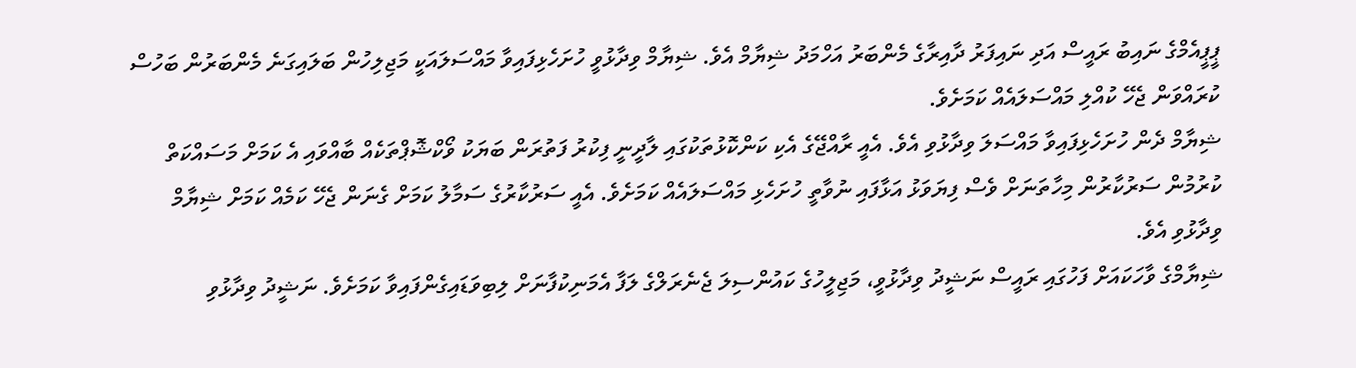ޕީޕީއެމްގެ ނައިބު ރައީސް އަދި ނައިފަރު ދާއިރާގެ މެންބަރު އަހްމަދު ޝިޔާމް އެވެ. ޝިޔާމް ވިދާޅުވީ ހުށަހެޅިފައިވާ މައްސަލައަކީ މަޖިލިހުން ބަލައިގަނެ މެންބަރުން ބަހުސް ކުރައްވަން ޖެހޭ ކުއްލި މައްސަލައެއް ކަމަށެވެ.
ޝިޔާމް ދެން ހުށަހެޅިފައިވާ މައްސަލަ ވިދާޅުވި އެވެ. އެއީ ރާއްޖޭގެ އެކި ކަންކޮޅުތަކުގައި ލާދީނީ ފިކުރު ފަތުރަން ބަޔަކު ވޯކްޝޮޕްތަކެއް ބާއްވައި އެ ކަމަށް މަސައްކަތް ކުރުމުން ސަރުކާރުން މިހާތަނަށް ވެސް ފިޔަވަޅު އަޅާފައި ނުވާތީ ހުށަހެޅި މައްސަލައެއް ކަމަށެވެ. އެއީ ސަރުކާރުގެ ސަމާލު ކަމަށް ގެނަން ޖެހޭ ކަމެއް ކަމަށް ޝިޔާމް ވިދާޅުވި އެވެ.
ޝިޔާމްގެ ވާހަކައަށް ފަހުގައި ރައީސް ނަޝީދު ވިދާޅުވީ، މަޖިލީހުގެ ކައުންސިލަ ޖެނެރަލްގެ ލަފާ އެމަނިކުފާނަށް ލިބިވަޑައިގެންފައިވާ ކަމަށެވެ. ނަޝީދު ވިދާޅުވި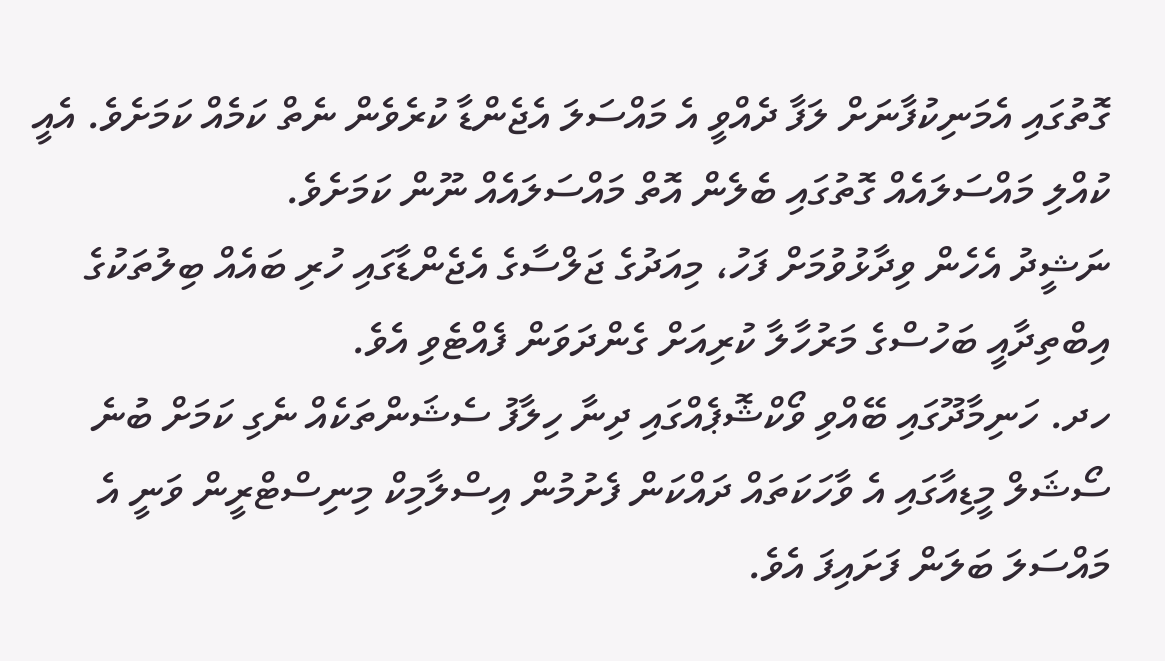ގޮތުގައި އެމަނިކުފާނަށް ލަފާ ދެއްވީ އެ މައްސަލަ އެޖެންޑާ ކުރެވެން ނެތް ކަމެއް ކަމަށެވެ. އެއީ ކުއްލި މައްސަލައެއް ގޮތުގައި ބެލެން އޮތް މައްސަލައެއް ނޫން ކަމަށެވެ.
ނަޝީދު އެހެން ވިދާޅުވުމަށް ފަހު، މިއަދުގެ ޖަލްސާގެ އެޖެންޑާގައި ހުރި ބައެއް ބިލުތަކުގެ އިބްތިދާއީ ބަހުސްގެ މަރުހާލާ ކުރިއަށް ގެންދަވަން ފެއްޓެވި އެވެ.
ހދ. ހަނިމާދޫގައި ބޭއްވި ވޯކްޝޮޕެއްގައި ދިނާ ހިލާފު ސެޝަންތަކެއް ނެގި ކަމަށް ބުނެ ސޯޝަލް މީޑިއާގައި އެ ވާހަކަތައް ދައްކަން ފެށުމުން އިސްލާމިކް މިނިސްޓްރީން ވަނީ އެ މައްސަލަ ބަލަން ފަށައިފަ އެވެ.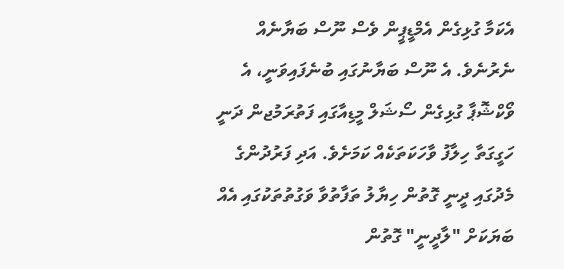އެކަމާ ގުޅިގެން އެމްޑީޕީން ވެސް ނޫސް ބަޔާނެއް ނެރުނެވެ. އެ ނޫސް ބަޔާނުގައި ބުނެފައިވަނީ، އެ ވޯކްޝޮޕާ ގުޅިގެން ސޯޝަލް މީޑިއާގައި ފަތުރަމުޖން ދަނީ ހަގީގަތާ ހިލާފު ވާހަކަތަކެއް ކަމަށެވެ. އަދި ފަރުދުންގެ މެދުގައި ދީނީ ގޮތުން ހިޔާލު ތަފާތުވާ ވަގުތުތަކުގައި އެއް ބަޔަކަށް "ލާދީނީ" ގޮތުން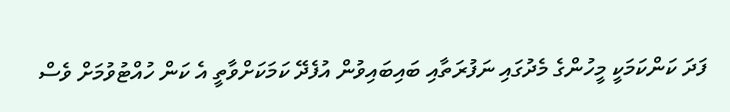ފަދަ ކަންކަމަކީ މީހުންގެ މެދުގައި ނަފުރަތާއި ބައިބައިވުން އުފެދޭ ކަމަކަށްވާތީ އެ ކަން ހުއްޓުވުމަށް ވެސް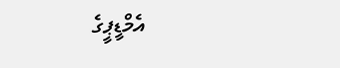އެމްޑީޕީގެ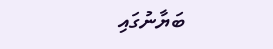ބަޔާނުގައި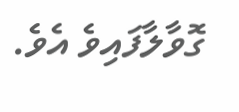ގޮވާލާފައިވެ އެވެ.